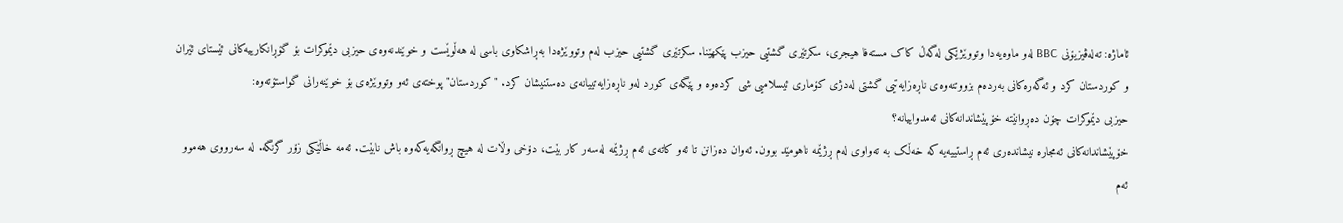ئاماژە: تەلەڤیزیۆنی BBC لەو ماوەیەدا وتووێژێکی لەگەڵ کاک مستەفا هیجری، سکرتێری گشتیی حیزب پێکهێنا. سکرتێری گشتیی حیزب لەم وتووێژەدا بەڕاشکاوی باسی لە هەڵوێست و خوێندنەوەی حیزبی دێموکرات بۆ گۆڕانکارییەکانی ئێستای ئێران و کوردستان کرد و ئەگەرەکانی بەردەم بزووتنەوەی ناڕەزایەتیی گشتی لەدژی کۆماری ئیسلامیی شی کردەوە و پێگەی کورد لەو ناڕەزایەتییانەی دەستنیشان کرد. "کوردستان" پوختەی ئەو وتووێژەی بۆ خوێنەرانی گواستۆتەوە:
حیزبی دێموکرات چۆن دەڕوانێتە خۆپێشاندانەکانی ئەمدواییانە؟
خۆپێشاندانەکانی ئەمجارە نیشاندەری ئەم ڕاستییەیە کە خەڵک بە تەواوی لەم ڕژێمە ناهومێد بوون. ئەوان دەزانن تا ئەو کاتەی ئەم ڕژێمە لەسەر کار بێت، دۆخی وڵات لە هیچ ڕوانگەیەکەوە باش نابێت. ئەمە خاڵێکی زۆر گرنگە. لە سەرووی هەموو ئەم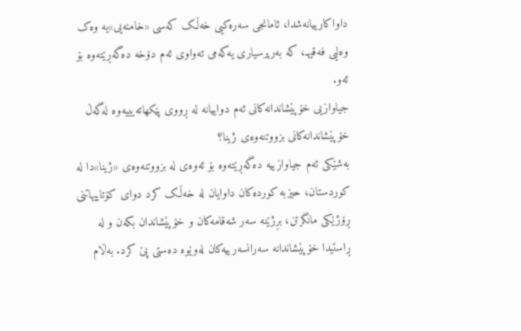داواکارییانەشدا، ئامانجی سەرەکیی خەڵک کەسی «خامنەیی»یە وەک وەلیی فەقیهـ، کە بەرپرسیاری یەکەمی تەواوی ئەم دۆخە دەگەڕێتەوە بۆ ئەو.
جیاوازیی خۆپێشاندانەکانی ئەم دواییانە لە ڕووی پێکهاتەیییەوە لەگەڵ خۆپێشاندانەکانی بزووتنەوەی ژینا؟
بەشێکی ئەم جیاوازییە دەگەڕێتەوە بۆ ئەوەی لە بزووتنەوەی «ژینا»دا لە کوردستان، حیزبە کوردەکان داوایان لە خەڵک کرد دوای کۆتاییهاتنی ڕۆژێکی مانگرتن، بڕژێنە سەر شەقامەکان و خۆپێشاندان بکەن و لە ڕاستیدا خۆپێشاندانە سەرانسەرییەکان لەوێوە دەستی پێ کرد. بەڵام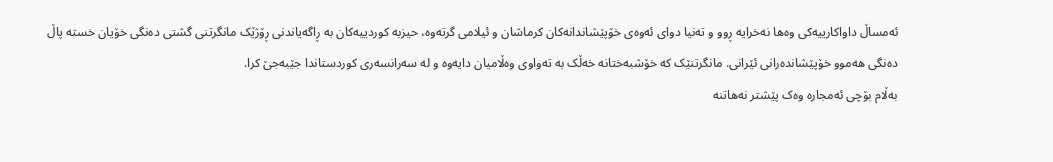ئەمساڵ داواکارییەکی وەها نەخرایە ڕوو و تەنیا دوای ئەوەی خۆپێشاندانەکان کرماشان و ئیلامی گرتەوە، حیزبە کوردییەکان بە ڕاگەیاندنی ڕۆژێک مانگرتنی گشتی دەنگی خۆیان خستە پاڵ دەنگی هەموو خۆپێشاندەرانی ئێرانی. مانگرتنێک کە خۆشبەختانە خەڵک بە تەواوی وەڵامیان دایەوە و لە سەرانسەری کوردستاندا جێبەجێ کرا.
بەڵام بۆچی ئەمجارە وەک پێشتر نەهاتنە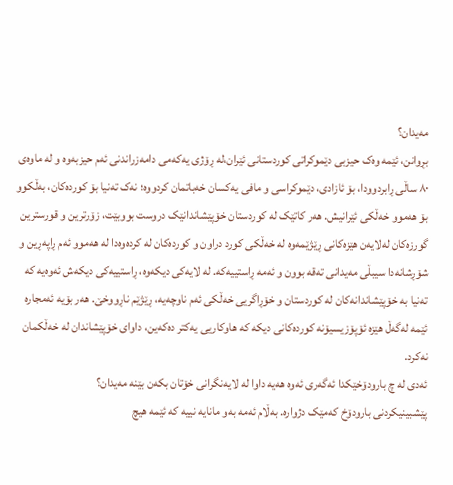مەیدان؟
بڕوانن، ئێمە وەک حیزبی دێموکراتی کوردستانی ئێران،لە ڕۆژی یەکەمی دامەزراندنی ئەم حیزبەوە و لە ماوەی ٨٠ ساڵی ڕابردوودا، بۆ ئازادی، دێموکراسی و مافی یەکسان خەباتمان کردووە؛ نەک تەنیا بۆ کوردەکان، بەڵکوو بۆ هەموو خەڵکی ئێرانیش. هەر کاتێک لە کوردستان خۆپێشاندانێک دروست بووبێت، زۆرترین و قورسترین گورزەکان لەلایەن هێزەکانی ڕێژێمەوە لە خەڵکی کورد دراون و کوردەکان لە کردەوەدا لە هەموو ئەم ڕاپەڕین و شۆڕشانەدا سیبڵی مەیدانی تەقە بوون و ئەمە ڕاستییەکە. لە لایەکی دیکەوە، ڕاستییەکی دیکەش ئەوەیە کە تەنیا بە خۆپێشاندانەکان لە کوردستان و خۆڕاگریی خەڵکی ئەم ناوچەیە، ڕێژێم ناڕووخێ. هەر بۆیە ئەمجارە ئێمە لەگەڵ هێزە ئۆپۆزیسیۆنە کوردەکانی دیکە کە هاوکاریی یەکتر دەکەین، داوای خۆپێشاندان لە خەڵکمان نەکرد.
ئەدی لە چ بارودۆخێکدا ئەگەری ئەوە هەیە داوا لە لایەنگرانی خۆتان بکەن بێنە مەیدان؟
پێشبینیکردنی بارودۆخ کەمێک دژوارە. بەڵام ئەمە بەو مانایە نییە کە ئێمە هیچ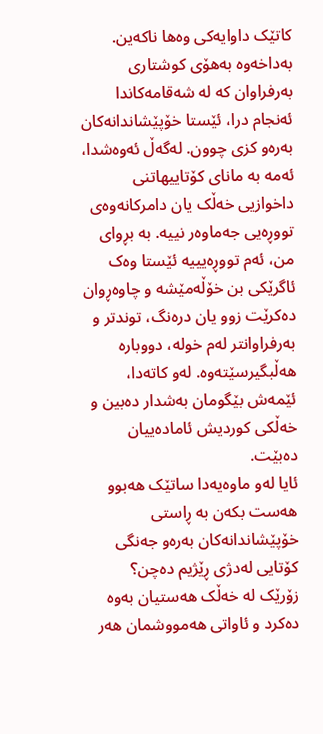کاتێک داوایەکی وەها ناکەین. بەداخەوە بەهۆی کوشتاری بەرفراوان کە لە شەقامەکاندا ئەنجام درا، ئێستا خۆپێشاندانەکان بەرەو کزی چوون. لەگەڵ ئەوەشدا، ئەمە بە مانای کۆتاییهاتنی داخوازیی خەڵک یان دامرکانەوەی تووڕەیی جەماوەر نییە. بە بڕوای من، ئەم تووڕەیییە ئێستا وەک ئاگرێکی بن خۆڵەمێشە و چاوەڕوان دەکرێت زوو یان درەنگ، توندتر و بەرفراوانتر لەم خولە، دووبارە هەڵبگیرسێتەوە. لەو کاتەدا، ئێمەش بێگومان بەشدار دەبین و خەڵکی کوردیش ئامادەییان دەبێت.
ئایا لەو ماوەیەدا ساتێک هەبوو هەست بکەن بە ڕاستی خۆپێشاندانەکان بەرەو جەنگی کۆتایی لەدژی ڕێژیم دەچن؟
زۆرێک لە خەڵک هەستیان بەوە دەکرد و ئاواتی هەمووشمان هەر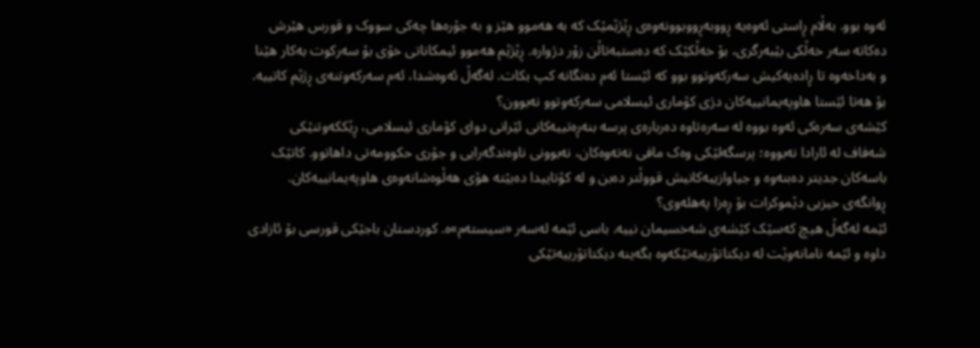ئەوە بوو. بەڵام ڕاستی ئەوەیە ڕووبەڕووبوونەوەی ڕێژێمێک کە بە هەموو هێز و بە جۆرەها چەکی سووک و قورس هێرش دەکاتە سەر خەڵکی بێبەرگری، بۆ خەڵکێک کە دەستبەتاڵن زۆر دژوارە. ڕێژێم هەموو ئیمکاناتی خۆی بۆ سەرکوت بەکار هێنا و بەداخەوە تا ڕادەیەکیش سەرکەوتوو بوو کە ئێستا ئەم دەنگانە کپ بکات. لەگەڵ ئەوەشدا، ئەم سەرکەوتنەی ڕژێم کاتییە.
بۆ هەتا ئێستا هاوپەیمانییەکان دژی کۆماری ئیسلامی سەرکەوتوو نەبوون؟
کێشەی سەرەکی ئەوە بووە لە سەرەتاوە دەربارەی پرسە بنەڕەتییەکانی ئێرانی دوای کۆماری ئیسلامی، ڕێککەوتنێکی شەفاف لە ئارادا نەبووە؛ پرسگەلێکی وەک مافی نەتەوەکان، نەبوونی ناوەندگەرایی و جۆری حکوومەتی داهاتوو. کاتێک باسەکان جدیتر دەبنەوە و جیاوازییەکانیش قووڵتر دەبن و لە کۆتاییدا دەبێتە هۆی هەڵوەشانەوەی هاوپەیمانییەکان.
ڕوانگەی حیزبی دێموکرات بۆ ڕەزا پەهلەوی؟
ئێمە لەگەڵ هیچ کەسێک کێشەی شەخسیمان نییە. باسی ئێمە لەسەر «سیستەم»ە. کوردستان باجێکی قورسی بۆ ئازادی داوە و ئێمە نامانەوێت لە دیکتاتۆرییەتێکەوە بگەینە دیکتاتۆرییەتێکی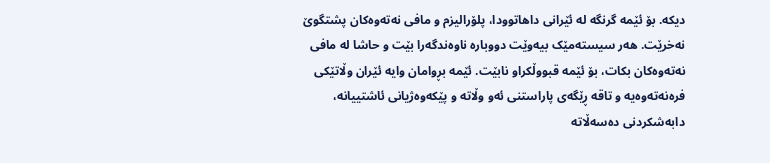دیکە. بۆ ئێمە گرنگە لە ئێرانی داهاتوودا، پلۆرالیزم و مافی نەتەوەکان پشتگوێ نەخرێت. هەر سیستەمێک بیەوێت دووبارە ناوەندگەرا بێت و حاشا لە مافی نەتەوەکان بکات، بۆ ئێمە قبووڵکراو نابێت. ئێمە بڕوامان وایە ئێران وڵاتێکی فرەنەتەوەیە و تاقە ڕێگەی پاراستنی ئەو وڵاتە و پێکەوەژیانی ئاشتییانە، دابەشکردنی دەسەڵاتە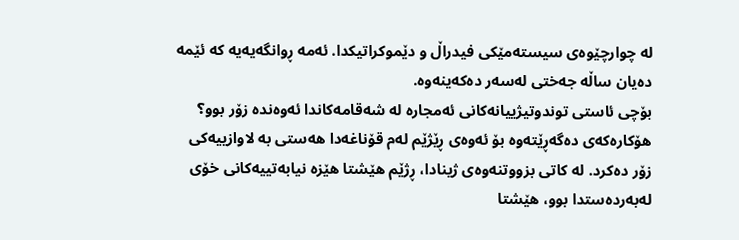لە چوارچێوەی سیستەمێکی فیدراڵ و دێموکراتیکدا. ئەمە ڕوانگەیەیە کە ئێمە دەیان ساڵە جەختی لەسەر دەکەینەوە.
بۆچی ئاستی توندوتیژییانەکانی ئەمجارە لە شەقامەکاندا ئەوەندە زۆر بوو؟
هۆکارەکەی دەگەڕێتەوە بۆ ئەوەی ڕێژێم لەم قۆناغەدا هەستی بە لاوازییەکی زۆر دەکرد. لە کاتی بزووتنەوەی ژینادا، ڕژێم هێشتا هێزە نیابەتییەکانی خۆی لەبەردەستدا بوو، هێشتا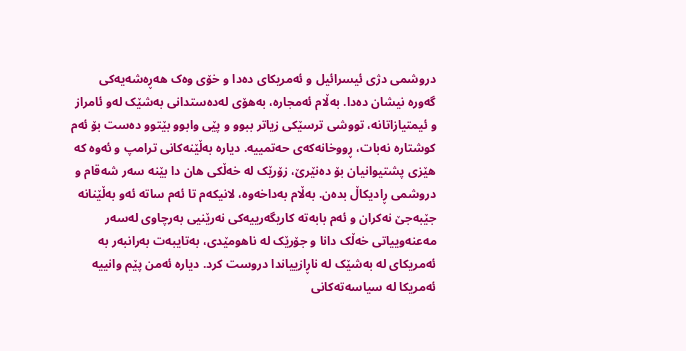دروشمی دژی ئیسرائیل و ئەمریکای دەدا و خۆی وەک هەڕەشەیەکی گەورە نیشان دەدا. بەڵام ئەمجارە، بەهۆی لەدەستدانی بەشێک لەو ئامراز و ئیمتیازاتانە، تووشی ترسێکی زیاتر ببوو و پێی وابوو بێتوو دەست بۆ ئەم کوشتارە نەبات، ڕووخانەکەی حەتمییە. دیارە بەڵێنەکانی ترامپ و ئەوە کە هێزی پشتیوانیان بۆ دەنێرێ، زۆرێک لە خەڵکی هان دا بێنە سەر شەقام و دروشمی ڕادیکاڵ بدەن. بەڵام بەداخەوە، لانیکەم تا ئەم ساتە ئەو بەڵێنانە جێبەجێ نەکران و ئەم بابەتە کاریگەرییەکی نەرێنیی بەرچاوی لەسەر مەعنەوییاتی خەڵک دانا و جۆرێک لە ناهومێدی، بەتایبەت بەرانبەر بە ئەمریکای لە بەشێک لە ناڕازییاندا دروست کرد. دیارە ئەمن پێم وانییە ئەمریکا لە سیاسەتەکانی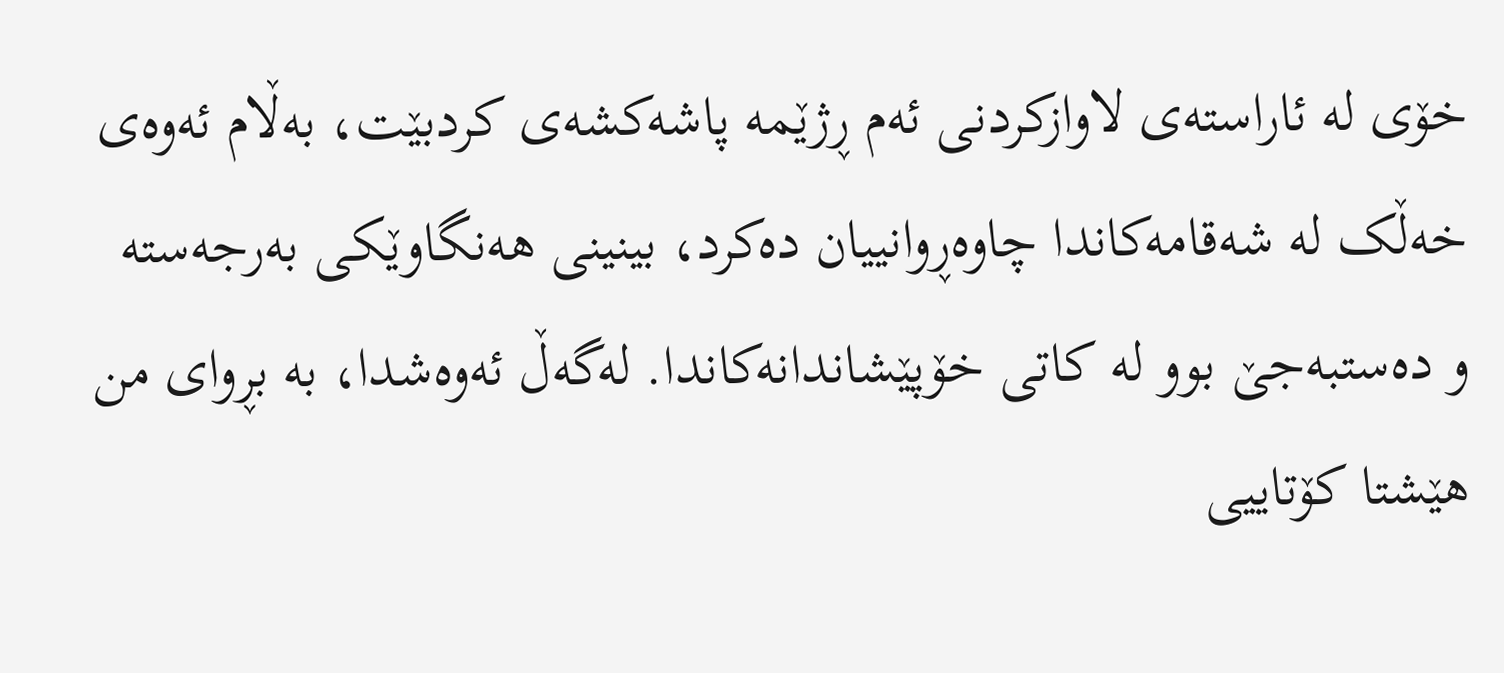خۆی لە ئاراستەی لاوازکردنی ئەم ڕژێمە پاشەکشەی کردبێت، بەڵام ئەوەی خەڵک لە شەقامەکاندا چاوەڕوانییان دەکرد، بینینی هەنگاوێکی بەرجەستە و دەستبەجێ بوو لە کاتی خۆپێشاندانەکاندا. لەگەڵ ئەوەشدا، بە بڕوای من هێشتا کۆتاییی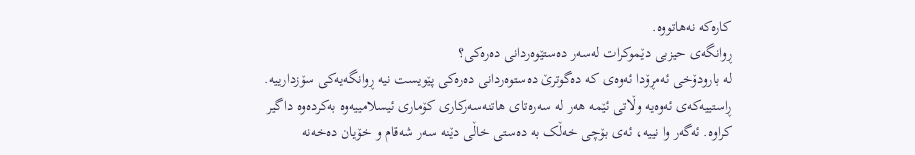کارەکە نەهاتووە.
ڕوانگەی حیزبی دێموکرات لەسەر دەستێوەردانی دەرەکی؟
لە بارودۆخی ئەمڕۆدا ئەوەی کە دەگوترێ دەستوەردانی دەرەکی پێویست نیە ڕوانگەیەکی سۆزدارییە. ڕاستییەکەی ئەوەیە وڵاتی ئێمە هەر لە سەرەتای هاتنەسەرکاری کۆماری ئیسلامییەوە بەکردەوە داگیر کراوە. ئەگەر وا نییە، ئەی بۆچی خەڵک بە دەستی خاڵی دێنە سەر شەقام و خۆیان دەخەنە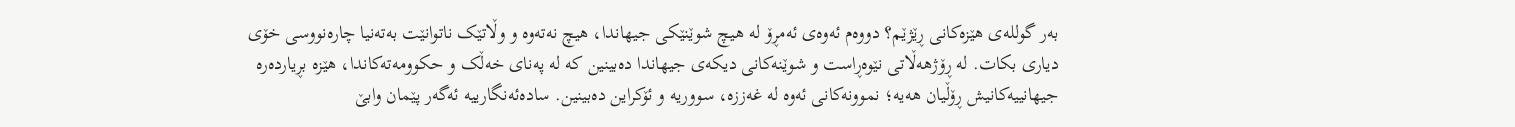بەر گوللەی هێزەکانی ڕێژێم؟ دووەم ئەوەی ئەمڕۆ لە هیچ شوێنێکی جیهاندا، هیچ نەتەوە و وڵاتێک ناتوانێت بەتەنیا چارەنووسی خۆی دیاری بکات. لە ڕۆژهەڵاتی نێوەڕاست و شوێنەکانی دیکەی جیهاندا دەبینین کە لە پەنای خەڵک و حکوومەتەکاندا، هێزە بڕیاردەرە جیهانییەکانیش ڕۆڵیان هەیە؛ نموونەکانی ئەوە لە غەززە، سووریە و ئۆکراین دەبینین. سادەئەنگارییە ئەگەر پێمان وابێ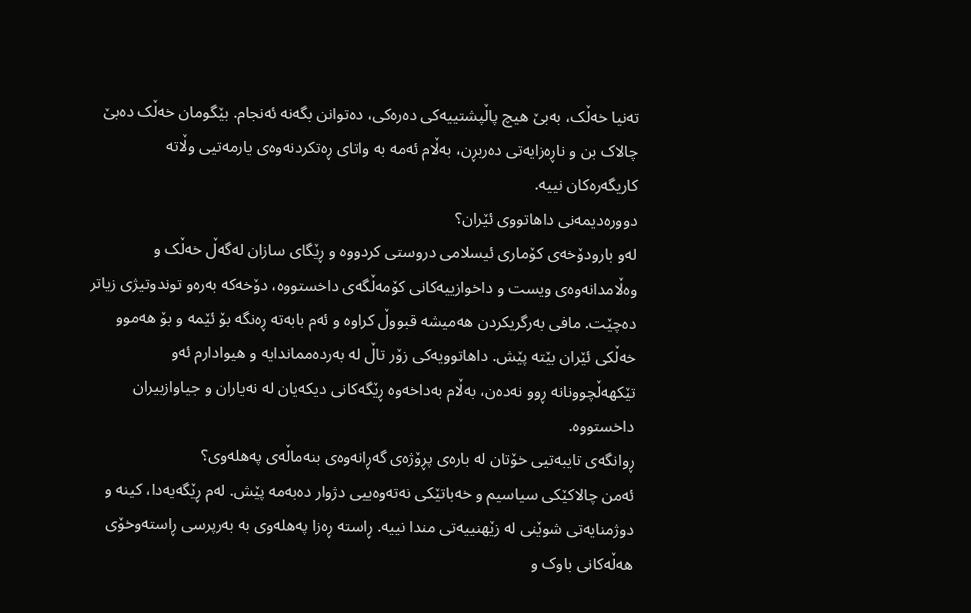تەنیا خەڵک، بەبێ هیچ پاڵپشتییەکی دەرەکی، دەتوانن بگەنە ئەنجام. بێگومان خەڵک دەبێ چالاک بن و ناڕەزایەتی دەربڕن، بەڵام ئەمە بە واتای ڕەتکردنەوەی یارمەتیی وڵاتە کاریگەرەکان نییە.
دوورەدیمەنی داهاتووی ئێران؟
لەو بارودۆخەی کۆماری ئیسلامی دروستی کردووە و ڕێگای سازان لەگەڵ خەڵک و وەڵامدانەوەی ویست و داخوازییەکانی کۆمەڵگەی داخستووە، دۆخەکە بەرەو توندوتیژی زیاتر دەچێت. مافی بەرگریکردن هەمیشە قبووڵ کراوە و ئەم بابەتە ڕەنگە بۆ ئێمە و بۆ هەموو خەڵکی ئێران بێتە پێش. داهاتوویەکی زۆر تاڵ لە بەردەمماندایە و هیوادارم ئەو تێکهەڵچوونانە ڕوو نەدەن، بەڵام بەداخەوە ڕێگەکانی دیکەیان لە نەیاران و جیاوازبیران داخستووە.
ڕوانگەی تایبەتیی خۆتان لە بارەی پڕۆژەی گەڕانەوەی بنەماڵەی پەهلەوی؟
ئەمن چالاکێکی سیاسیم و خەباتێکی نەتەوەییی دژوار دەبەمە پێش. لەم ڕێگەیەدا، کینە و دوژمنایەتی شوێنی لە زێهنییەتی مندا نییە. ڕاستە ڕەزا پەهلەوی بە بەرپرسی ڕاستەوخۆی هەڵەکانی باوک و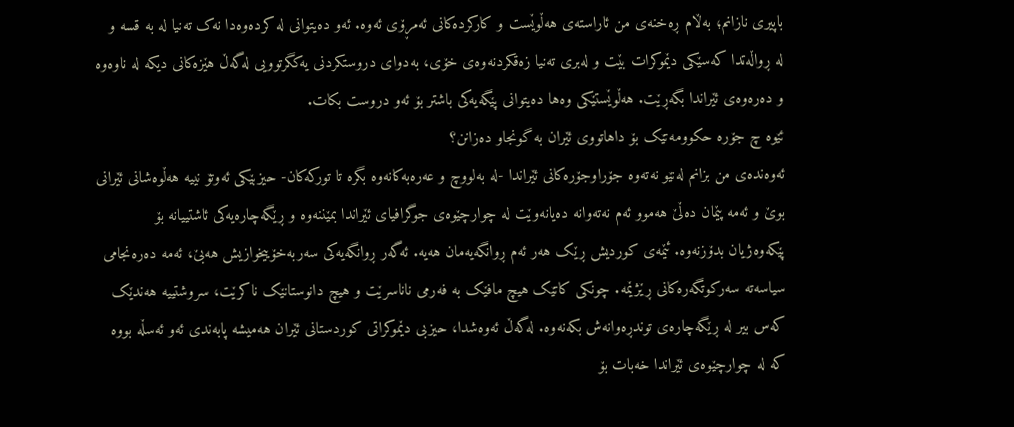باپیری نازانم؛ بەڵام ڕەخنەی من ئاراستەی هەڵوێست و کارکردەکانی ئەمڕۆی ئەوە. ئەو دەیتوانی لە کردەوەدا نەک تەنیا لە بە قسە و لە ڕواڵەتدا کەسێکی دێموکرات بێت و لەبری تەنیا زەقکردنەوەی خۆی، بەدوای دروستکردنی یەکگرتوویی لەگەڵ هێزەکانی دیکە لە ناوەوە و دەرەوەی ئێراندا بگەڕێت. هەڵوێستێکی وەها دەیتوانی پێگەیەکی باشتر بۆ ئەو دروست بکات.
ئێوە چ جۆرە حکوومەتێک بۆ داهاتووی ئێران بە گونجاو دەزانن؟
ئەوەندەی من بزانم لەنێو نەتەوە جۆراوجۆرەکانی ئێراندا -لە بەلووچ و عەرەبەکانەوە بگرە تا تورکەکان- حیزبێکی ئەوتۆ نییە هەڵوەشانی ئێرانی بوێ و ئەمە پێمان دەڵێ هەموو ئەم نەتەوانە دەیانەوێت لە چوارچێوەی جوگرافیای ئێراندا بمێننەوە و ڕێگەچارەیەکی ئاشتییانە بۆ پێکەوەژیان بدۆزنەوە. ئێمەی کوردیش ڕێک هەر ئەم ڕوانگەیەمان هەیە. ئەگەر ڕوانگەیەکی سەربەخۆییخوازیش هەبێ، ئەمە دەرەنجامی سیاسەتە سەرکوتگەرەکانی ڕێژێمە. چونکی کاتێک هیچ مافێک بە فەرمی ناناسرێت و هیچ دانوستانێک ناکرێت، سروشتییە هەندێک کەس بیر لە ڕێگەچارەی توندڕەوانەش بکەنەوە. لەگەڵ ئەوەشدا، حیزبی دێموکراتی کوردستانی ئێران هەمیشە پابەندی ئەو ئەسڵە بووە کە لە چوارچێوەی ئێراندا خەبات بۆ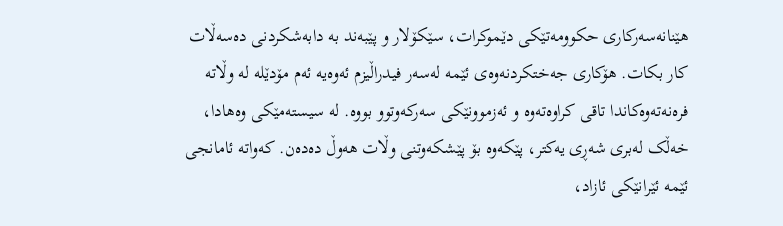هێنانەسەرکاری حکوومەتێکی دێموکرات، سێکۆلار و پێبەند بە دابەشکردنی دەسەڵات کار بکات. هۆکاری جەختکردنەوەی ئێمە لەسەر فیدراڵیزم ئەوەیە ئەم مۆدێلە لە وڵاتە فرەنەتەوەکاندا تاقی کراوەتەوە و ئەزموونێکی سەرکەوتوو بووە. لە سیستەمێکی وەهادا، خەڵک لەبری شەڕی یەکتر، پێکەوە بۆ پێشکەوتنی وڵات هەوڵ دەدەن. کەواتە ئامانجی ئێمە ئێرانێکی ئازاد،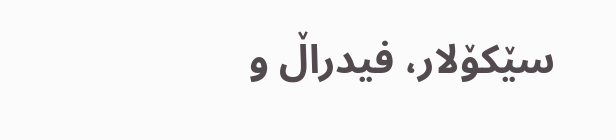سێکۆلار، فیدراڵ و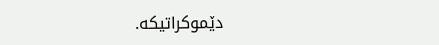دێموکراتیکە.